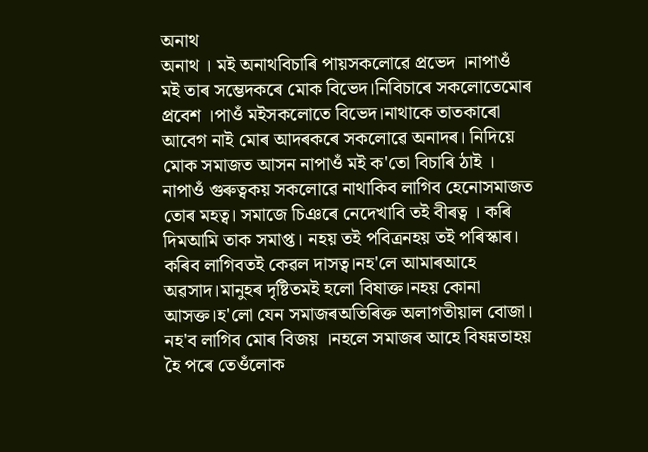অনাথ
অনাথ । মই অনাথবিচাৰি পায়সকলোৱে প্ৰভেদ ।নাপাওঁ মই তাৰ সম্ভেদকৰে মোক বিভেদ।নিবিচাৰে সকলোতেমোৰ প্ৰবেশ ।পাওঁ মইসকলোতে বিভেদ।নাথাকে তাতকাৰো আবেগ নাই মোৰ আদৰকৰে সকলোৱে অনাদৰ। নিদিয়ে মোক সমাজত আসন নাপাওঁ মই ক'তো বিচাৰি ঠাই । নাপাওঁ গুৰুত্বকয় সকলোৱে নাথাকিব লাগিব হেনোসমাজত তোৰ মহত্ব। সমাজে চিঞৰে নেদেখাবি তই বীৰত্ব । কৰি দিমআমি তাক সমাপ্ত। নহয় তই পবিত্ৰনহয় তই পৰিস্কাৰ। কৰিব লাগিবতই কেৱল দাসত্ব।নহ'লে আমাৰআহে অৱসাদ।মানুহৰ দৃষ্টিতমই হলো বিষাক্ত।নহয় কোনা আসক্ত।হ'লো যেন সমাজৰঅতিৰিক্ত অলাগতীয়াল বোজা। নহ'ব লাগিব মোৰ বিজয় ।নহলে সমাজৰ আহে বিষন্নতাহয় হৈ পৰে তেওঁলোক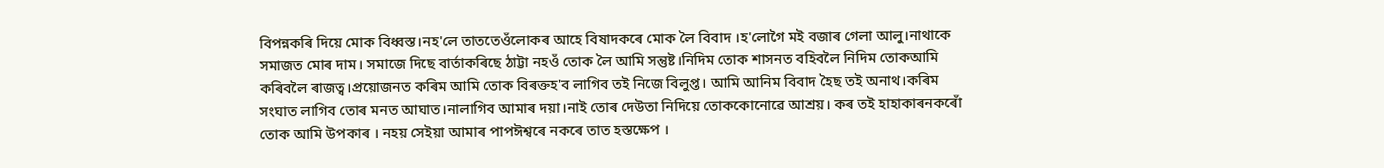বিপন্নকৰি দিয়ে মোক বিধ্বস্ত।নহ'লে তাততেওঁলোকৰ আহে বিষাদকৰে মোক লৈ বিবাদ ।হ'লোগৈ মই বজাৰ গেলা আলু।নাথাকে সমাজত মোৰ দাম। সমাজে দিছে বাৰ্তাকৰিছে ঠাট্টা নহওঁ তোক লৈ আমি সন্তুষ্ট।নিদিম তোক শাসনত বহিবলৈ নিদিম তোকআমি কৰিবলৈ ৰাজত্ব।প্ৰয়োজনত কৰিম আমি তোক বিৰক্তহ'ব লাগিব তই নিজে বিলুপ্ত। আমি আনিম বিবাদ হৈছ তই অনাথ।কৰিম সংঘাত লাগিব তোৰ মনত আঘাত।নালাগিব আমাৰ দয়া।নাই তোৰ দেউতা নিদিয়ে তোককোনোৱে আশ্ৰয়। কৰ তই হাহাকাৰনকৰোঁ তোক আমি উপকাৰ । নহয় সেইয়া আমাৰ পাপঈশ্বৰে নকৰে তাত হস্তক্ষেপ ।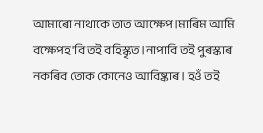আমাৰো নাথাকে তাত আক্ষেপ।মাৰিম আমি বক্ষেপহ'বি তই বহিস্কৃত।নাপাবি তই পুৰস্কাৰ নকৰিব তোক কোনেও আবিষ্কাৰ। হওঁ তই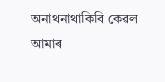অনাথনাথাকিবি কেৱল আমাৰ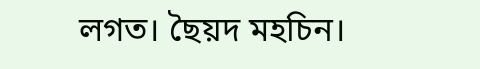লগত। ছৈয়দ মহচিন।